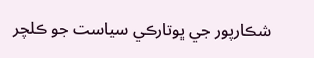شڪارپور جي ڀوتارڪي سياست جو ڪلچر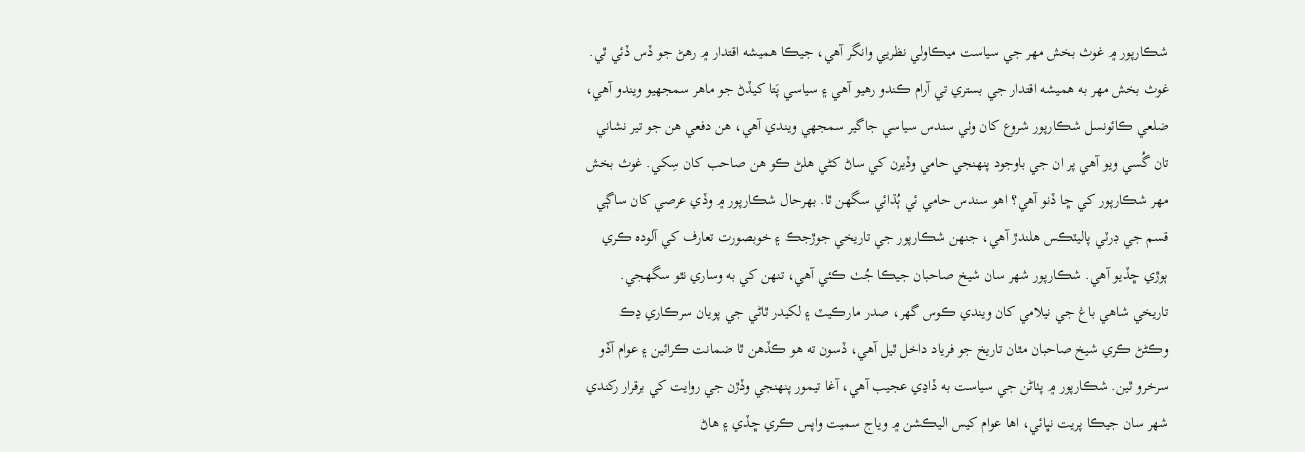شڪارپور ۾ غوث بخش مهر جي سياست ميڪاولي نظريي وانگر آهي، جيڪا هميشه اقتدار ۾ رهڻ جو ڏس ڏئي ٿي. غوث بخش مهر به هميشه اقتدار جي بستري تي آرام ڪندو رهيو آهي ۽ سياسي پَتا کيڏڻ جو ماهر سمجهيو ويندو آهي، ضلعي ڪائونسل شڪارپور شروع کان وٺي سندس سياسي جاگير سمجهي ويندي آهي، هن دفعي هن جو تير نشاني تان گُسي ويو آهي پر ان جي باوجود پنهنجي حامي وڏيرن کي ساڻ کڻي هلڻ ڪو هن صاحب کان سِکي. غوث بخش مهر شڪارپور کي ڇا ڏنو آهي؟ اهو سندس حامي ئي ٻُڌائي سگهن ٿا. بهرحال شڪارپور ۾ وڏي عرصي کان ساڳي قسم جي ڊرٽي پاليٽڪس هلندڙ آهي، جنهن شڪارپور جي تاريخي جوڙجڪ ۽ خوبصورت تعارف کي آلوده ڪري ٻوڙي ڇڏيو آهي. شڪارپور شهر سان شيخ صاحبان جيڪا جُٺ ڪئي آهي، تنهن کي به وساري نٿو سگهجي. تاريخي شاهي باغ جي نيلامي کان ويندي ڪوس گهر، صدر مارڪيٽ ۽ لکيدر ٿاڻي جي پويان سرڪاري ڍڪ وڪڻڻ ڪري شيخ صاحبان مٿان تاريخ جو فرياد داخل ٿيل آهي، ڏسون ته هو ڪڏهن ٿا ضمانت ڪرائين ۽ عوام آڏو سرخرو ٿين. شڪارپور ۾ پٺاڻن جي سياست به ڏاڍي عجيب آهي، آغا تيمور پنهنجي وڏڙن جي روايت کي برقرار رکندي شهر سان جيڪا پريت نڀائي، اها عوام کيس اليڪشن ۾ وياج سميت واپس ڪري ڇڏي ۽ هاڻ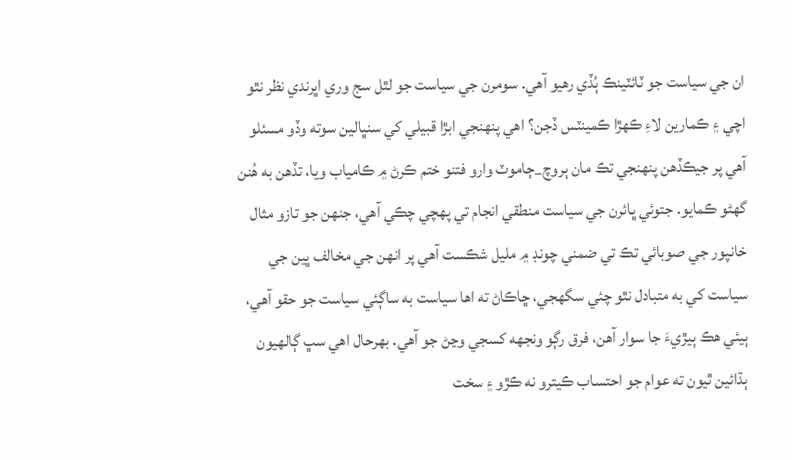ان جي سياست جو ٽائٽينڪ ٻُڏي رهيو آهي. سومرن جي سياست جو لٿل سج وري اڀرندي نظر نٿو اچي ۽ ڪمارين لاءِ ڪهڙا ڪمينٽس ڏجن؟ اهي پنهنجي ابڙا قبيلي کي سنڀالين سوته وڏو مسئلو آهي پر جيڪڏهن پنهنجي تڪ مان ٻروچ_ڄاموٽ وارو فتنو ختم ڪرڻ ۾ ڪامياب ويا، تڏهن به هُنن گهڻو ڪمايو. جتوئي ڀائرن جي سياست منطقي انجام تي پهچي چڪي آهي، جنهن جو تازو مثال خانپور جي صوبائي تڪ تي ضمني چونڊ ۾ مليل شڪست آهي پر انهن جي مخالف ڀين جي سياست کي به متبادل نٿو چئي سگهجي، ڇاڪاڻ ته اها سياست به ساڳئي سياست جو حقو آهي، ٻيئي هڪ ٻيڙيءَ جا سوار آهن، فرق رڳو ونجهه کسجي وڃڻ جو آهي. بهرحال اهي سڀ ڳالهيون ٻڌائين ٿيون ته عوام جو احتساب ڪيترو نه ڪڙو ۽ سخت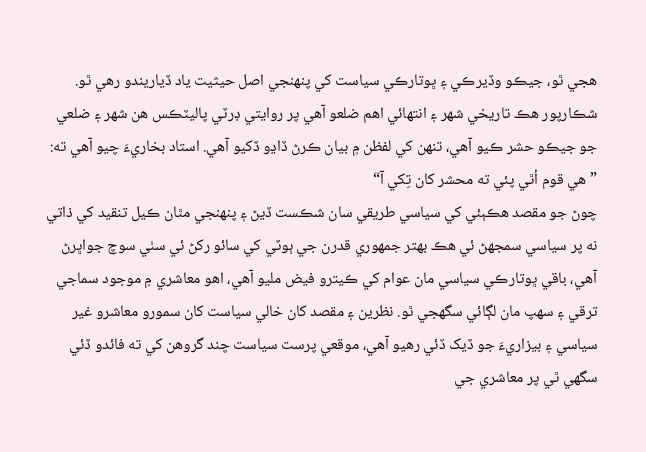هجي ٿو، جيڪو وڏيرڪي ۽ ڀوتارڪي سياست کي پنهنجي اصل حيثيت ياد ڏياريندو رهي ٿو. شڪارپور هڪ تاريخي شهر ۽ انتهائي اهم ضلعو آهي پر روايتي ڊرٽي پاليٽڪس هن شهر ۽ ضلعي جو جيڪو حشر ڪيو آهي، تنهن کي لفظن ۾ بيان ڪرڻ ڏاڍو ڏکيو آهي. استاد بخاريءَ چيو آهي ته:
”هي قوم اُٿي پئي ته محشر کان تِکي آ“
چوڻ جو مقصد هڪٻئي کي سياسي طريقي سان شڪست ڏيڻ ۽ پنهنجي مٿان ڪيل تنقيد کي ذاتي نه پر سياسي سمجهڻ ئي هڪ بهتر جمهوري قدرن جي ٻوٽي کي سائو رکڻ ئي سٺي سوچ جواڀرڻ آهي، باقي ڀوتارڪي سياسي مان عوام کي ڪيترو فيض مليو آهي، اهو معاشري ۾ موجود سماجي ترقي ۽ سهپ مان لڳائي سگهجي ٿو. نظرين ۽ مقصد کان خالي سياست کان سمورو معاشرو غير سياسي ۽ بيزاريءَ جو ڏيک ڏئي رهيو آهي، موقعي پرست سياست چند گروهن کي ته فائدو ڏئي سگهي ٿي پر معاشري جي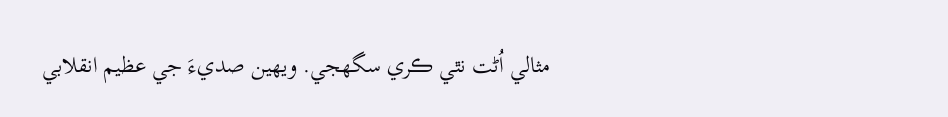مثالي اُڻت نٿي ڪري سگهجي. ويهين صديءَ جي عظيم انقلابي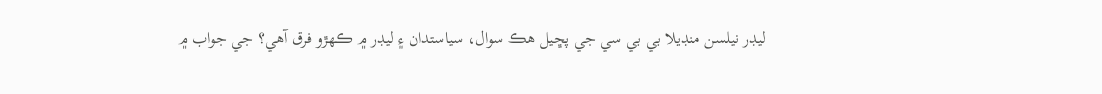ليڊر نيلسن منڊيلا بي بي سي جي پڇيل هڪ سوال، سياستدان ۽ ليڊر ۾ ڪهڙو فرق آهي؟ جي جواب ۾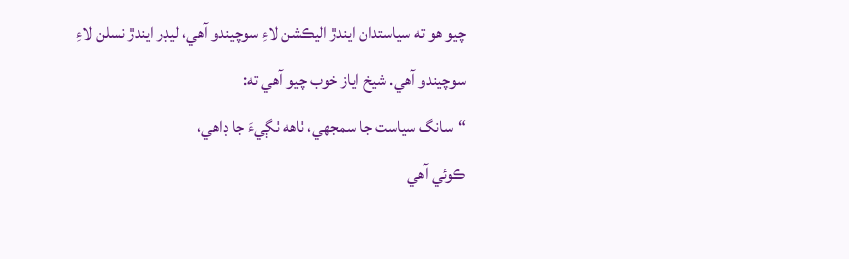چيو هو ته سياستدان ايندڙ اليڪشن لاءِ سوچيندو آهي، ليڊر ايندڙ نسلن لاءِ سوچيندو آهي. شيخ اياز خوب چيو آهي ته:
“سانگ سياست جا سمجهي، ٺاهه ٺڳيءَ جا ڊاهي،
ڪوئي آهي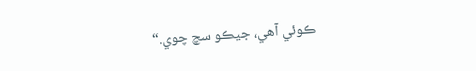ڪوئي آهي، جيڪو سچ چوي.“